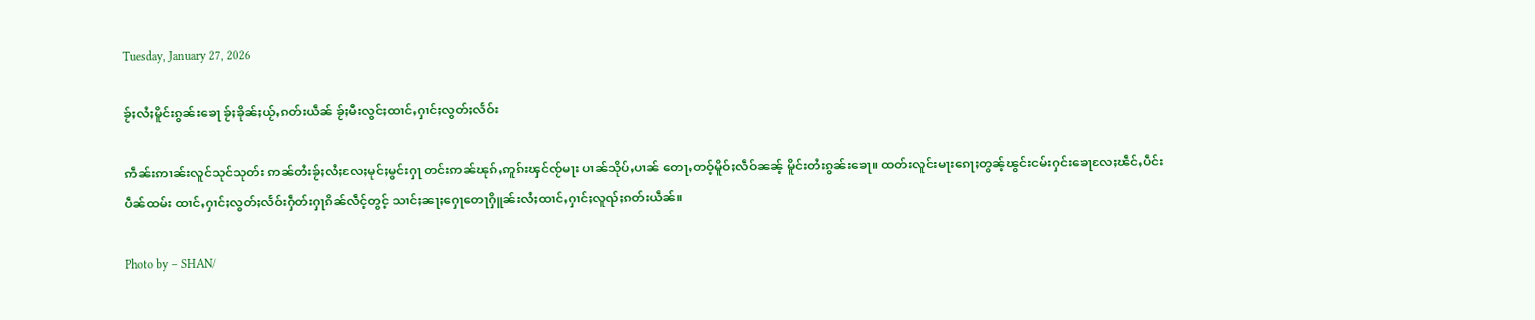Tuesday, January 27, 2026

ၶႂ်ႈလႆႈမိူင်းၵွၼ်းၶေႃ ၶႂ်ႈၶိုၼ်ႈယႂ်ႇၵတ်းယဵၼ် ၶႂ်ႈမီးလွင်ႈထၢင်ႇႁၢင်ႈလွတ်ႈလႅဝ်း

ဢဵၼ်းဢၢၼ်းလူင်သုင်သုတ်း ဢၼ်တႆးၶႂ်ႈလႆႈလႄႈမုင်ႈမွင်းႁႃ တင်းဢၼ်ၽုၵ်ႇဢူၵ်းၾင်ၸႂ်မႃး ပၢၼ်သိုပ်ႇပၢၼ် တေႃႇတဝ့်မိူဝ်ႈလဵဝ်ၼၼ့် မိူင်းတႆးၵွၼ်းၶေႃ။ ထတ်းလူင်းမႃးၵေႃႈတွၼ့်ၽွင်းငမ်းႁင်းၶေႃလႄႈၽဵင်ႇပဵင်းပဵၼ်ထမ်း ထၢင်ႇႁၢင်ႈလွတ်ႈလႅဝ်းႁဵတ်းႁႃၵိၼ်လဵင့်တွင့် သၢင်ႈၼႃႈႁေႃတေႃႁိူၼ်းလႆႈထၢင်ႇႁၢင်ႈလူၺ်ႈၵတ်းယဵၼ်။

Photo by – SHAN/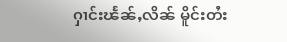ႁၢင်းၽႅၼ်ႇလိၼ် မိူင်းတႆး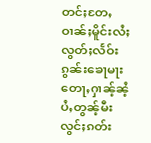တင်ႈတႄႇဝၢၼ်ႈမိူင်းလႆႈလွတ်ႈလႅဝ်းၵွၼ်းၶေႃမႃးတေႃႇႁၢၼ့်ၼႆ့ ပႆႇတွၼ့်မီးလွင်ႈၵတ်း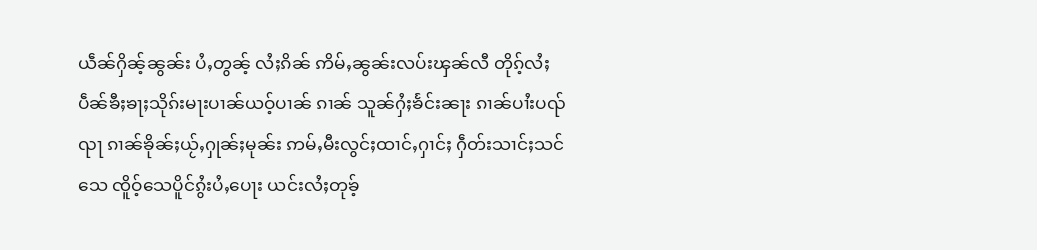ယဵၼ်ႁိၼ့်ၼွၼ်း ပႆႇတွၼ့် လႆႈၵိၼ် ဢိမ်ႇၼွၼ်းလပ်းၾၼ်လီ တိုၵ့်လႆႈပဵၼ်ၶီႈၶႃႈသိုၵ်းမႃးပၢၼ်ယဝ့်ပၢၼ် ၵၢၼ် သူၼ်ႁႆႈၶႅင်းၼႃး ၵၢၼ်ပၢႆးပၺ်ၺႃ ၵၢၼ်ၶိုၼ်ႈယႂ်ႇႁုၼ်ႈမုၼ်း ဢမ်ႇမီးလွင်ႈထၢင်ႇႁၢင်ႈ ႁဵတ်းသၢင်ႈသင်သေ ၸိူဝ့်သေပိူင်ၵွႆးပႆႇပေႃး ယင်းလႆႈတုၶ့်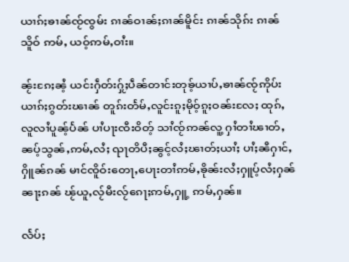ယၢၵ်ႈၶၢၼ်ၸႂ်ၸွမ်း ၵၢၼ်ဝၢၼ်ႈၵၢၼ်မိူင်း ၵၢၼ်သိုၵ်း ၵၢၼ်သိူဝ် ဢမ်ႇ ယဝ့်ဢမ်ႇဝၢႆး။

ၼႂ်းၵႄႈၼႆ့ ယင်းႁဵတ်းႁႂ်ႈပဵၼ်တၢင်းတုၶ့်ယၢပ်ႇၶၢၼ်ၸႂ်ဢိုပ်းယၢၵ်ႈၵွတ်းၽၢၼ် တူၵ်းတႅမ်ႇလူင်းၵူႈမိုဝ့်ၵူႈဝၼ်းလႄႈ ထုၵ်ႇလူလၢႆပူၼ့်ပႅၼ် ပၢႆပႃးၸီးဝိတ့် သၢႆၸႂ်ဢၼ်လူ့ ႁၢႆတၢႆၽၢတ်ႇၼပ့်သွၼ်ႇဢမ်ႇလႆႈ ၺႃတိပီႈၼွင့်လႆႈၽၢတ်ႈယၢႆႈ ပၢႆႈၼီႁၢင်ႇႁိူၼ်ၵၼ် မၢင်ၸိူဝ်းတေႃႇပေႃးတၢႆဢမ်ႇၶိုၼ်းလႆႈႁူပ့်လႆႈႁၼ်ၼႃႈၵၼ် ၽႂ်ယူႇလႂ်မီးလႂ်ၵေႃႈဢမ်ႇႁူ့ ဢမ်ႇႁၼ်။

လႅပ်ႈ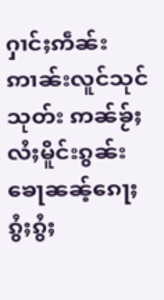ႁၢင်ႈဢဵၼ်းဢၢၼ်းလူင်သုင်သုတ်း ဢၼ်ၶႂ်ႈလႆႈမိူင်းၵွၼ်းၶေႃၼၼ့်ၵေႃႈ ၵွႆႈၵွႆႈ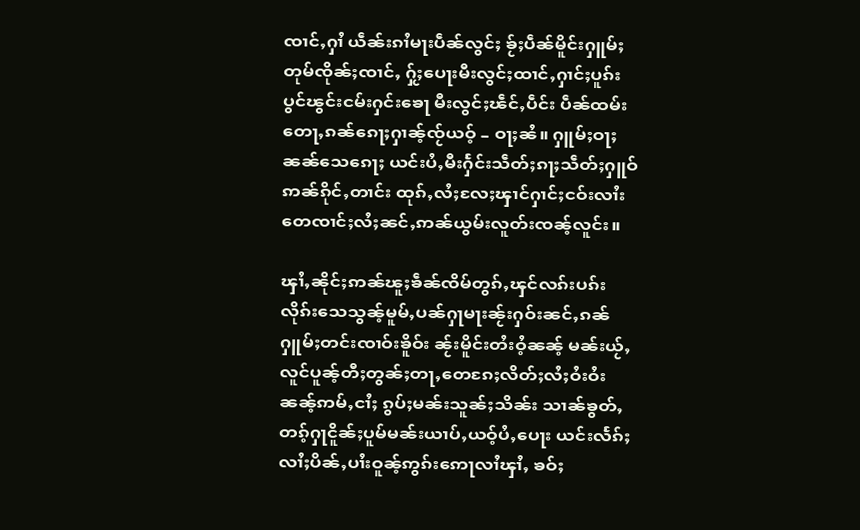ၸၢင်ႇႁၢႆ ယဵၼ်းၵၢႆမႃးပဵၼ်လွင်ႈ ၶႂ်ႈပဵၼ်မိူင်းႁူမ်ႈတုမ်ၸိုၼ်ႈၸၢင်ႇ ႁႂ်ႈပေႃးမီးလွင်ႈထၢင်ႇႁၢင်ႈပူၵ်းပွင်ၽွင်းငမ်းႁင်းၶေႃ မီးလွင်ႈၽဵင်ႇပဵင်း ပဵၼ်ထမ်း တေႃႇၵၼ်ၵေႃႈႁၢၼ့်ၸႂ်ယဝ့် – ဝႃႈၼႆ။ ႁူမ်ႈဝႃႈၼၼ်သေၵေႃႈ ယင်းပႆႇမီးႁႅင်းသဵတ်ႈၵႃႈသဵတ်ႈႁူဝ် ဢၼ်ၵိုင်ႇတၢင်း ထုၵ်ႇလႆႈလႄႈၾၢင်ႁၢင်ႈငဝ်းလၢႆးတေၸၢင်ႈလႆႈၼင်ႇဢၼ်ယွမ်းလူတ်းၸၼ့်လူင်း။

ၾၢႆႇၼိုင်ႈဢၼ်ၽူႈၶဵၼ်ၸိမ်တွၵ်ႇၾင်လၵ်းပၵ်းလိုၵ်းသေသွၼ့်မူမ်ႇပၼ်ႁႃမႃးၼႂ်းႁဝ်းၼင်ႇၵၼ်ႁူမ်ႈတင်းၸၢဝ်းၶိူဝ်း ၼႂ်းမိူင်းတႆးဝႆ့ၼၼ့် မၼ်းယႂ်ႇလူင်ပူၼ့်တီႈတွၼ်ႈတႃႇတေၵႄႈလိတ်ႈလႆႈဝႆးဝႆးၼၼ့်ဢမ်ႇငၢႆႈ ၵွပ်ႈမၼ်းသူၼ်ႈသိၼ်း သၢၼ်ၶွတ်ႇတၵ့်ႁႃငိူၼ်ႈပူမ်မၼ်းယၢပ်ႇယဝ့်ပႆႇပေႃး ယင်းလႅၵ်ႈလၢႆႈပိၼ်ႇပၢႆးဝူၼ့်ဢွၵ်းဢေႃလၢႆၾၢႆႇ ၶဝ်ႈ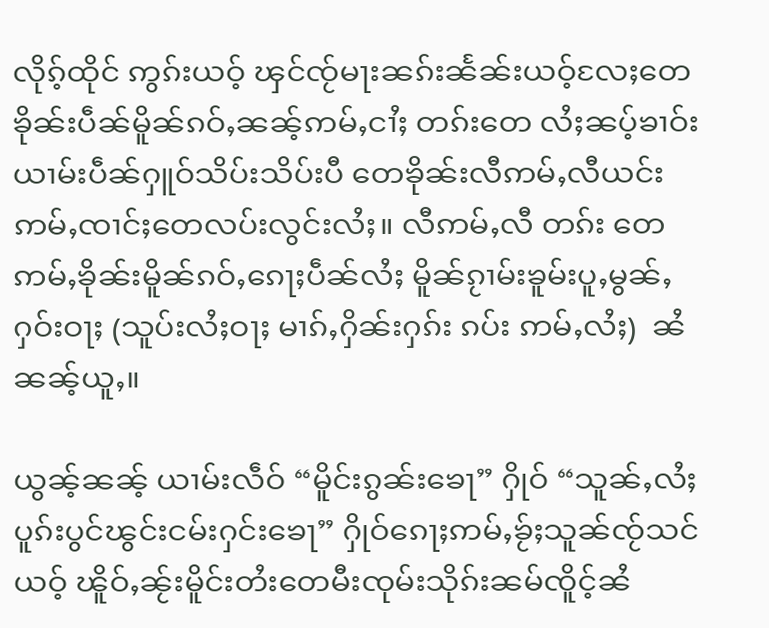လိုၵ့်ထိုင် ဢွၵ်းယဝ့် ၾင်ၸႂ်မႃးၼၵ်းၼႅၼ်းယဝ့်လႄႈတေၶိုၼ်းပဵၼ်မိူၼ်ၵဝ်ႇၼၼ့်ဢမ်ႇငၢႆႈ တၵ်းတေ လႆႈၼပ့်ၶၢဝ်းယၢမ်းပဵၼ်ႁူဝ်သိပ်းသိပ်းပီ တေၶိုၼ်းလီဢမ်ႇလီယင်းဢမ်ႇၸၢင်ႈတေလပ်းလွင်းလႆႈ။ လီဢမ်ႇလီ တၵ်း တေဢမ်ႇၶိုၼ်းမိူၼ်ၵဝ်ႇၵေႃႈပဵၼ်လႆႈ မိူၼ်ၵႂၢမ်းၶူမ်းပူႇမွၼ်ႇႁဝ်းဝႃႈ (သူပ်းလႆႈဝႃႈ မၢၵ်ႇႁိၼ်းႁၵ်း ၵပ်း ဢမ်ႇလႆႈ)  ၼႆၼၼ့်ယူႇ။

ယွၼ့်ၼၼ့် ယၢမ်းလဵဝ် “မိူင်းၵွၼ်းၶေႃ” ႁိုဝ် “သူၼ်ႇလႆႈပူၵ်းပွင်ၽွင်းငမ်းႁင်းၶေႃ” ႁိုဝ်ၵေႃႈဢမ်ႇၶႂ်ႈသူၼ်ၸႂ်သင်ယဝ့် ၽိူဝ်ႇၼႂ်းမိူင်းတႆးတေမီးၸုမ်းသိုၵ်းၼမ်ၸိူင့်ၼႆ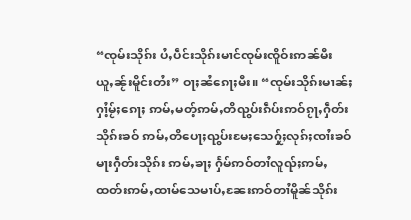“ၸုမ်းသိုၵ်း ပႆႇပဵင်းသိုၵ်းမၢင်ၸုမ်းၸိူဝ်းဢၼ်မီးယူႇၼႂ်းမိူင်းတႆး” ဝႃႈၼႆၵေႃႈမီး။ “ၸုမ်းသိုၵ်းမၢၼ်ႈႁၢႆ့မႂ်ႈၵေႃႈ ဢမ်ႇမတ့်ဢမ်ႇတိၺွပ်းၵဵပ်းဢဝ်ၵႂႃႇႁဵတ်းသိုၵ်းၶဝ် ဢမ်ႇတိပေႃႈၺွပ်းမႄႈသေႁႂ်ႈလုၵ်ႈၸၢႆးၶဝ်မႃးႁဵတ်းသိုၵ်း ဢမ်ႇၶႃႈ ႁႅမ်ဢဝ်တၢႆလူၺ်ႈဢမ်ႇထတ်းဢမ်ႇထၢမ်သေမၢပ်ႇၼႄးဢဝ်တၢႆမိူၼ်သိုၵ်း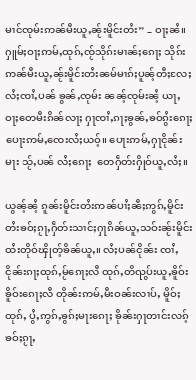မၢင်ၸုမ်းဢၼ်မီးယူႇၼႂ်းမိူင်းတႆး” – ဝႃႈၼႆ။ ႁူမ်ႈဝႃႈဢမ်ႇထုၵ်ႇၸႂ်သိုၵ်းမၢၼ်ႈၵေႃႈ သိုၵ်းဢၼ်မီးယူႇၼႂ်းမိူင်းတႆးၼမ်မၢၵ်ႈပူၼ့်တီႈလႄႈလႆႈၸၢႆႇပၼ် ၶွၼ်ႇၸုမ်း ၼၼ့်ၸုမ်းၼႆ့ ယႃႇဝႃႈတေမီးၵိၼ်လႃႈ ႁႃၸၢႆႇၵႃႈၶွၼ်ႇၶဝ်ၵွႆးၵေႃႈပေႃးဢမ်ႇၸေးလႆႈယဝ့်။ ပေႃးဢမ်ႇႁႃငိုၼ်းမႃး သႂ်ႇပၼ် လႆႈၵေႃႈ  တေႁဵတ်းႁိုဝ်ယူႇလႆႈ။

ယွၼ့်ၼႆ့ ၵူၼ်းမိူင်းတႆးဢၼ်ပၢႆႈၼီႈဢွၵ်ႇမိူင်းတႆးၶဝ်ႈၵႂႃႇႁဵတ်းသၢင်ႈႁႃၵိၼ်ယူႇသဝ်းၼႂ်းမိူင်းထႆးတိုဝ်ၾိုတ့်ၶိၼ်ယူႇ။ လႆႈပၼ်ငိုၼ်း ၸၢႆႇငိုၼ်းၵႃႈထုၵ်ႇမႂ်ၵေႃႈလီ ထုၵ်ႇတိၺွပ်းယူႇၶိူဝ်းၶိူဝ်းၵေႃႈလီ တိုၼ်းဢမ်ႇမီးဝၼ်းလၢပ်ႇ မိူဝ်ႈထုၵ်ႇ ပွႆႇဢွၵ်ႇၶွၵ်ႈမႃးၵေႃႈ ၶိုၼ်းႁႃတၢင်းလၵ့်ၶဝ်ႈၵႂႃႇ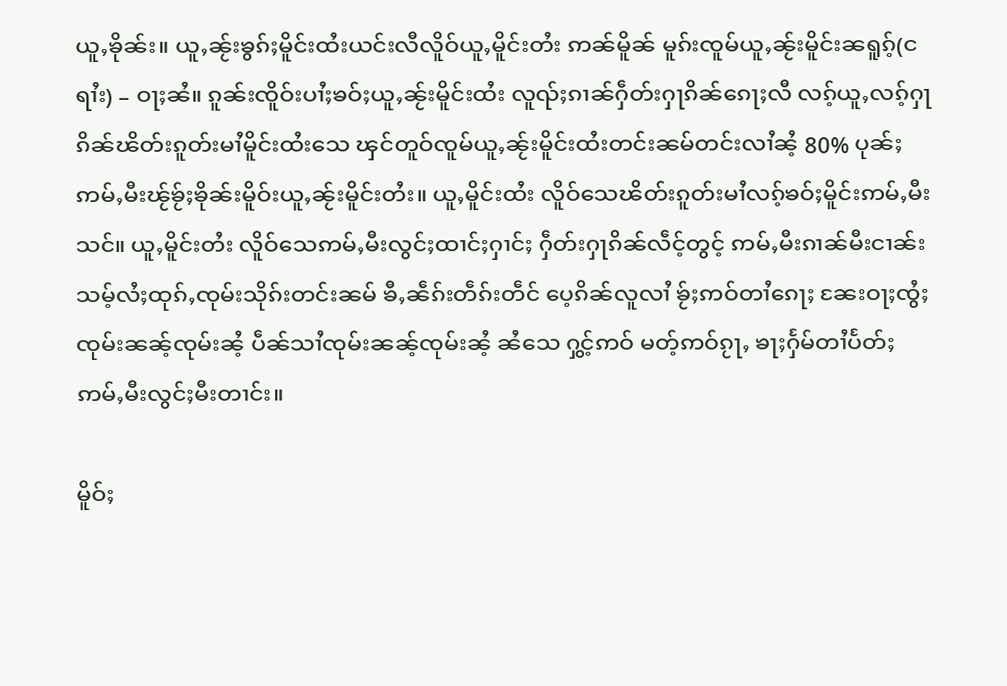ယူႇၶိုၼ်း။ ယူႇၼႂ်းၶွၵ်ႈမိူင်းထႆးယင်းလီလိူဝ်ယူႇမိူင်းတႆး ဢၼ်မိူၼ် မူၵ်းၸူမ်ယူႇၼႂ်းမိူင်းၼရူၵ့်(ငရၢႆး) – ဝႃႈၼႆ။ ၵူၼ်းၸိူဝ်းပၢႆႈၶဝ်ႈယူႇၼႂ်းမိူင်းထႆး လူၺ်ႈၵၢၼ်ႁဵတ်းႁႃၵိၼ်ၵေႃႈလီ လၵ့်ယူႇလၵ့်ႁႃၵိၼ်ၽိတ်းၵူတ်းမၢႆမိူင်းထႆးသေ ၾင်တူဝ်ၸူမ်ယူႇၼႂ်းမိူင်းထႆးတင်းၼမ်တင်းလၢႆၼႆ့ 80% ပုၼ်ႈ ဢမ်ႇမီးၽႂ်ၶႂ်ႈၶိုၼ်းမိူဝ်းယူႇၼႂ်းမိူင်းတႆး။ ယူႇမိူင်းထႆး လိူဝ်သေၽိတ်းၵူတ်းမၢႆလၵ့်ၶဝ်ႈမိူင်းဢမ်ႇမီးသင်။ ယူႇမိူင်းတႆး လိူဝ်သေဢမ်ႇမီးလွင်ႈထၢင်ႈႁၢင်ႈ ႁဵတ်းႁႃၵိၼ်လဵင့်တွင့် ဢမ်ႇမီးၵၢၼ်မီးငၢၼ်း သမ့်လႆႈထုၵ်ႇၸုမ်းသိုၵ်းတင်းၼမ် ၶီႇၼဵၵ်းတဵၵ်းတဵင် ပေ့ၵိၼ်လူလၢႆ ၶႂ်ႈဢဝ်တၢႆၵေႃႈ ၼႄးဝႃႈၸွႆႈၸုမ်းၼၼ့်ၸုမ်းၼႆ့ ပဵၼ်သၢႆၸုမ်းၼၼ့်ၸုမ်းၼႆ့ ၼႆသေ ႁွင့်ဢဝ် မတ့်ဢဝ်ၵႂႃႇ ၶႃႈႁႅမ်တၢႆပႅတ်ႈ ဢမ်ႇမီးလွင်ႈမီးတၢင်း။

မိူဝ်ႈ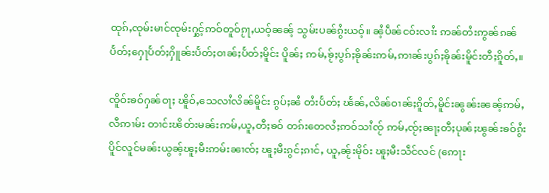ထုၵ်ႇၸုမ်းမၢင်ၸုမ်းႁွင့်ဢဝ်တူဝ်ၵႂႃႇယဝ့်ၼၼ့် သွမ်းပၼ်ၵွႆးယဝ့်။ ၼႆ့ပဵၼ်ငဝ်းလၢႆး ဢၼ်တႆးဢွၼ်ၵၼ်ပႅတ်ႈႁေႃပႅတ်ႈႁိူၼ်းပႅတ်ႈဝၢၼ်ႈပႅတ်ႈမိူင်း ပိူၼ်ႈ ဢမ်ႇၶႂ်ႈပွၵ်ႈၶိုၼ်းဢမ်ႇဢၢၼ်းပွၵ်ႈၶိုၼ်းမိူင်းတီႈၵိူတ်ႇ။

ၸိူဝ်းၶဝ်ႁၼ်ဝႃႈ ၽိူဝ်ႇသေလၢႆလိၼ်မိူင်း ၵွပ်ႈၼႆ တႆးပႅတ်ႈ ၽႅၼ်ႇလိၼ်ဝၢၼ်ႈၵိူတ်ႇမိူင်းၼွၼ်းၼၼ့်ဢမ်ႇလီဢၢမ်း တၢင်းၽိတ်းမၼ်းဢမ်ႇယူႇတီႈၶဝ် တၵ်းတေလႆႈဢဝ်သၢႆၸႂ် ဢမ်ႇၸႂ်ႈၼႃႈတီႈပုၼ်ႈၽွၼ်းၶဝ်ၵွႆး ပိူင်လူင်မၼ်းယွၼ့်ၽူႈမီးဢမ်းၼၢၸ်ႈ ၽူႈမီးၵွင်ႈၵၢင်ႇ ယူႇၼႂ်းမိုဝ်း ၽူႈမီးသဵင်လင် (ဢေႃး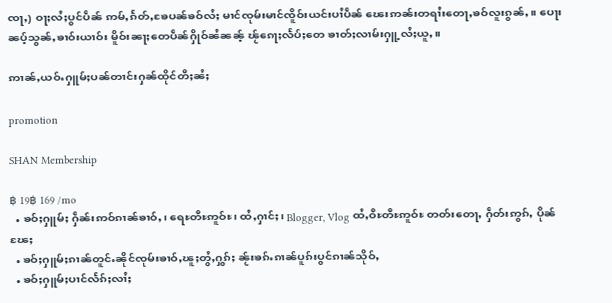ၸႃႇ) ဝႃႈလႆႈပွင်ပဵၼ် ဢမ်ႇၵႅတ်ႇၶႄပၼ်ၶဝ်လႆႈ မၢင်ၸုမ်းမၢင်ၸိူဝ်းယင်းပၢႆပဵၼ် ၽေးဢၼ်းတရၢႆးတေႃႇၶဝ်လူးၵွၼ်ႇ။ ပေႃးၼပ့်သွၼ်ႇၶၢဝ်းယၢဝ်း မိူဝ်းၼႃႈတေပဵၼ်ႁိုဝ်ၼႆၼၼ့် ၽႂ်ၵေႃႈလႅပ်ႈတေ ၶၢတ်ႈလၢမ်းႁူ့လႆႈယူႇ။

ဢၢၼ်ႇယဝ်ႉႁူမ်ႈပၼ်တၢင်းႁၼ်ထိုင်တီႈၼႆႈ

promotion

SHAN Membership

฿ 19฿ 169 /mo
  • ၶဝ်ႈႁူမ်ႈ ႁဵၼ်းဢဝ်ၵၢၼ်ၶၢဝ်ႇ၊ ရေႊတီႊဢူဝ်ႊ၊ ထႆႇႁၢင်ႈ၊ Blogger, Vlog ထႆႇဝီႊတီႊဢူဝ်ႊ တတ်းတေႃႇ ႁဵတ်းဢွၵ်ႇ ပိုၼ်ၽႄႈ
  • ၶဝ်ႈႁူမ်ႈၵၢၼ်တူင်ႉၼိုင်ၸုမ်းၶၢဝ်ႇၽူႈတွႆႇႁွၵ်ႈ ၼႂ်းၶၵ်ႉၵၢၼ်ပူၵ်းပွင်ၵၢၼ်သိုဝ်ႇ
  • ၶဝ်ႈႁူမ်ႈပၢင်လႅၵ်ႈလၢႆႈ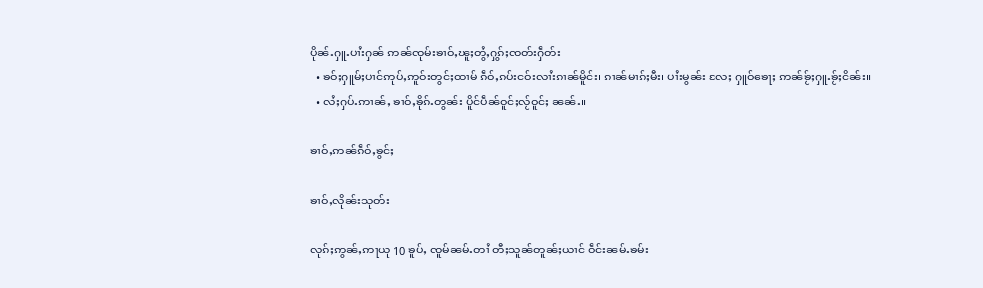ပိုၼ်ႉႁူႉပၢႆးႁၼ် ဢၼ်ၸုမ်းၶၢဝ်ႇၽူႈတွႆႇႁွၵ်ႈၸတ်းႁဵတ်း
  • ၶဝ်ႈႁူမ်ႈပၢင်ဢုပ်ႇဢူဝ်းတွင်ႈထၢမ် ၵဵဝ်ႇၵပ်းငဝ်းလၢႆးၵၢၼ်မိူင်း၊ ၵၢၼ်မၢၵ်ႈမီး၊ ပၢႆးမွၼ်း လႄႈ ႁူဝ်ၶေႃႈ ဢၼ်ၶႂ်ႈႁူႉၶႂ်ႈငိၼ်း။
  • လႆႈႁပ်ႉဢၢၼ်ႇ ၶၢဝ်ႇၶိုၵ်ႉတွၼ်း ပိူင်ပဵၼ်ဝူင်ႈလႂ်ဝူင်ႈ ၼၼ်ႉ။

ၶၢဝ်ႇဢၼ်ၵဵဝ်ႇၶွင်ႈ

ၶၢဝ်ႇလိုၼ်းသုတ်း

လုၵ်ႈဢွၼ်ႇဢႃယု 10 ၶူပ်ႇ ၸူမ်ၼမ်ႉတၢႆ တီႈသူၼ်တူၼ်ႈယၢင် ဝဵင်းၼမ်ႉၶမ်း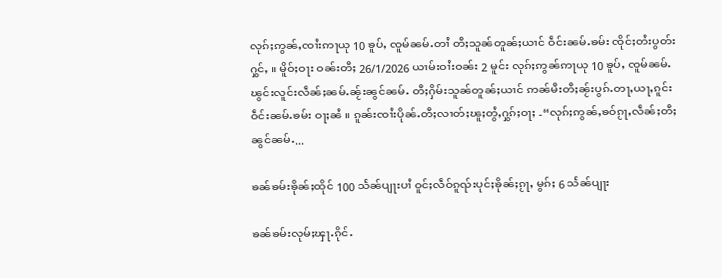လုၵ်ႈဢွၼ်ႇၸၢႆးဢႃယု 10 ၶူပ်ႇ ၸူမ်ၼမ်ႉတၢႆ တီႈသူၼ်တူၼ်ႈယၢင် ဝဵင်းၼမ်ႉၶမ်း ၸိုင်ႈတႆးပွတ်းႁွင်ႇ ။ မိူဝ်ႈဝႃး ဝၼ်းတီႈ 26/1/2026 ယၢမ်းဝၢႆးဝၼ်း 2 မူင်း လုၵ်ႈဢွၼ်ဢႃယု 10 ၶူပ်ႇ ၸူမ်ၼမ်ႉ ၽွင်းလူင်းလဵၼ်ႈၼမ်ႉၼႂ်းၼွင်ၼမ်ႉ တီႈႁိမ်းသူၼ်တူၼ်ႈယၢင် ဢၼ်မီးတီႈၼႂ်းပွၵ်ႉတႃႇယႃႇၵူင်း ဝဵင်းၼမ်ႉၶမ်း ဝႃႈၼႆ ။ ၵူၼ်းၸၢႆးပိုၼ်ႉတီႈလၢတ်ႈၽူႈတွႆႇႁွၵ်ႈဝႃႈ -“လုၵ်ႈဢွၼ်ႇၶဝ်ၵႂႃႇလဵၼ်ႈတီႈၼွင်ၼမ်ႉ...

ၶၼ်ၶမ်းၶိုၼ်ႈထိုင် 100 သႅၼ်ပျႃးပၢႆ ဝူင်ႈလဵဝ်ၵူၺ်းပုင်ႈၶိုၼ်ႈၵႂႃႇ မွၵ်ႈ 6 သႅၼ်ပျႃး

ၶၼ်ၶမ်းလုမ်ႈၾႃႉၵိုင်ႉ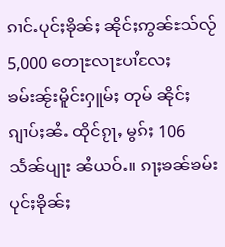ၵၢင်ႉပုင်ႈၶိုၼ်ႈ ၼိုင်ႈဢွၼ်ႊသ်လႂ် 5,000 တေႃႊလႃႊပၢႆလႄႈ ၶမ်းၼႂ်းမိူင်းႁူမ်ႈ တုမ် ၼိုင်ႈၵျၢပ်ႈၼႆႉ ထိုင်ၵႂႃႇ မွၵ်ႈ 106 သႅၼ်ပျႃး ၼႆယဝ်ႉ။ ၵႃႈၶၼ်ၶမ်းပုင်ႈၶိုၼ်ႈ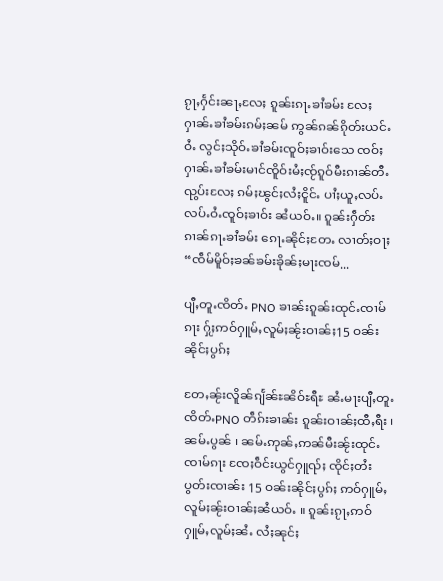ၵႂႃႇႁႅင်းၼႃႇလႄႈ ၵူၼ်းၵႃႉၶၢႆၶမ်း လႄႈ ႁၢၼ်ႉၶၢႆၶမ်းၵမ်ႈၼမ် ဢွၼ်ၵၼ်ၵိုတ်းယင်ႉဝႆႉ လွင်ႈသိုဝ်ႉၶၢႆၶမ်းၸူဝ်ႈၶၢဝ်းသေ ၸဝ်ႈႁၢၼ်ႉၶၢႆၶမ်းမၢင်ၸိူဝ်းမႆႈၸႂ်ၵူဝ်မီးၵၢၼ်တီႉၺွပ်းလႄႈ ၵမ်ႈၽွင်ႈလႆႈငိူင်ႉ ပၢႆႈယူႇလပ်ႉလပ်ႉဝႆႉၸူဝ်ႈၶၢဝ်း ၼႆယဝ်ႉ။ ၵူၼ်းႁဵတ်းၵၢၼ်ၵႃႉၶၢႆၶမ်း ၵေႃႉၼိုင်ႈတႄႉ လၢတ်ႈဝႃႈ “ၸဵမ်မိူဝ်ႈၶၼ်ၶမ်းၶိုၼ်ႈမႃးၸမ်...

ပျီႇတူႉၸိတ်ႉ PNO ၶၢၼ်းၵူၼ်းထုင်ႉၸၢမ်ၵႃး ႁႂ်ႈဢဝ်ႁူမ်ႇလူမ်ႈၼႂ်းဝၢၼ်ႈ15 ဝၼ်းၼိုင်ႈပွၵ်ႈ

တႄႇၼႂ်းလိူၼ်ၵျႅၼ်ႊၼိဝ်ႊရီႊ ၼႆႉမႃးပျီႇတူႉၸိတ်ႉPNO တဵၵ်းၶၢၼ်း ၵူၼ်းဝၢၼ်ႈထီႇရီး ၊ ၼမ်ႉပွၼ် ၊ ၼမ်ႉဢုၼ်ႇဢၼ်မီးၼႂ်းထုင်ႉၸၢမ်ၵႃး ၸႄႈဝဵင်းယွင်ႁူၺ်ႈ ၸိုင်ႈတႆးပွတ်းၸၢၼ်း 15 ဝၼ်းၼိုင်ႈပွၵ်ႈ ဢဝ်ႁူမ်ႇလူမ်ႈၼႂ်းဝၢၼ်ႈၼႆယဝ်ႉ ။ ၵူၼ်းၵႂႃႇဢဝ်ႁူမ်ႇလူမ်ႈၼႆႉ လႆႈၼုင်ႈ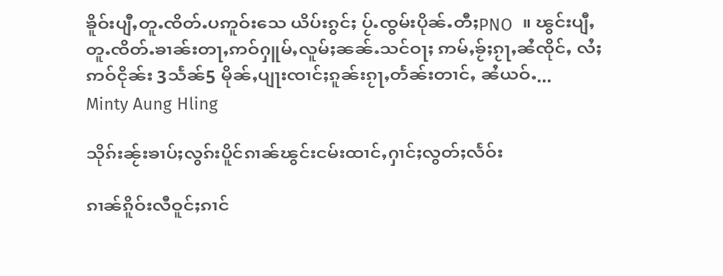ၶိူဝ်းပျီႇတူႉၸိတ်ႉပဢူဝ်းသေ ယိပ်းၵွင်ႈ ပႂ်ႉၸွမ်းပိုၼ်ႉတီႈPNO  ။ ၽွင်းပျီႇတူႉၸိတ်ႉၶၢၼ်းတႃႇဢဝ်ႁူမ်ႇလူမ်ႈၼၼ်ႉသင်ဝႃႈ ဢမ်ႇၶႂ်ႈၵႂႃႇၼႆၸိုင်ႇ လႆႈဢဝ်ငိုၼ်း 3သႅၼ်5 မိုၼ်ႇပျႃးၸၢင်ႈၵူၼ်းၵႂႃႇတႅၼ်းတၢင်ႇ ၼႆယဝ်ႉ...
Minty Aung Hling

သိုၵ်းၼႂ်းၶၢပ်ႈလွၵ်းပိူင်ၵၢၼ်ၽွင်းငမ်းထၢင်ႇႁၢင်ႈလွတ်ႈလႅဝ်း

ၵၢၼ်ၵိူဝ်းလီဝူင်ႈၵၢင်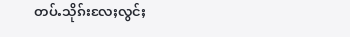တပ်ႉသိုၵ်းလႄႈလွင်ႈ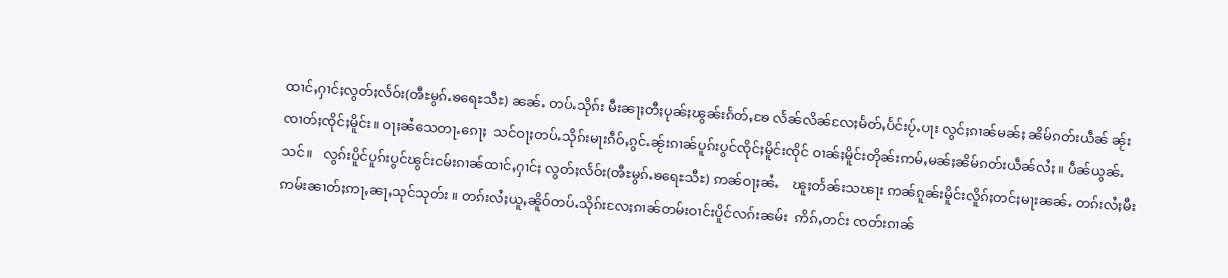ထၢင်ႇႁၢင်ႈလွတ်ႈလႅဝ်း(ၻီႊမွၵ်ႉၶရေႊသီႊ) ၼၼ်ႉ တပ်ႉသိုၵ်း မီးၼႃႈတီႈပုၼ်ႈၽွၼ်းၵႅတ်ႇၶႄ လႅၼ်လိၼ်လႄႈမႅတ်ႇပႅင်းပႂ်ႉပႃး လွင်ႈၵၢၼ်မၼ်ႈ ၼိမ်ၵတ်းယဵၼ် ၼႂ်း ၸၢတ်ႈၸိုင်ႈမိူင်း။ ဝႃႈၼႆသေတႃႉၵေႃႈ  သင်ဝႃႈတပ်ႉသိုၵ်းမႃးၵဵဝ်ႇၵွင်ႉၼႂ်းၵၢၼ်ပူၵ်းပွင်ၸိုင်ႈမိူင်းၸိုင် ဝၢၼ်ႈမိူင်းတိုၼ်းဢမ်ႇမၼ်ႈၼိမ်ၵတ်းယဵၼ်လႆႈ။ ပဵၼ်ယွၼ်ႉသင်။   လွၵ်းပိူင်ပူၵ်းပွင်ၽွင်းငမ်းၵၢၼ်ထၢင်ႇႁၢင်ႈ လွတ်ႈလႅဝ်း(ၻီႊမွၵ်ႉၶရေႊသီႊ) ဢၼ်ဝႃႈၼႆႉ    ၽူႈတႅၼ်းသၽႃး ဢၼ်ၵူၼ်းမိူင်းလိူၵ်ႈတင်ႈမႃးၼၼ်ႉ တၵ်းလႆႈမီးဢမ်းၼၢတ်ႈဢႃႇၼႃႇသုင်သုတ်း ။ တၵ်းလႆႈယူႇၼိူဝ်တပ်ႉသိုၵ်းလႄႈၵၢၼ်တမ်းဝၢင်းပိူင်လၵ်းၼမ်း  ဢိၵ်ႇတင်း ၸတ်းၵၢၼ်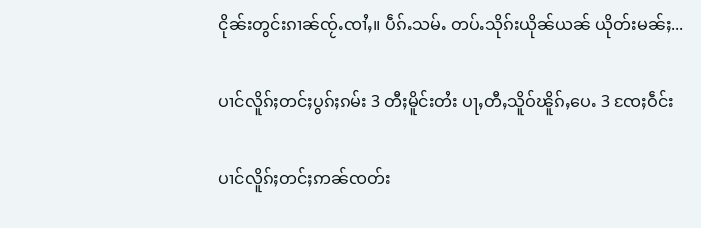ငိုၼ်းတွင်းၵၢၼ်ၸႂ်ႉၸၢႆႇ။ ပဵၵ်ႉသမ်ႉ တပ်ႉသိုၵ်းယိုၼ်ယၼ် ယိုတ်းမၼ်ႈ...

ပၢင်လိူၵ်ႈတင်ႈပွၵ်ႈၵမ်း 3 တီႈမိူင်းတႆး ပႃႇတီႇသိူဝ်ၽိူၵ်ႇပေႉ 3 ၸႄႈဝဵင်း

ပၢင်လိူၵ်ႈတင်ႈဢၼ်ၸတ်း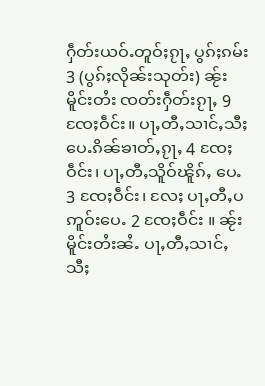ႁဵတ်းယဝ်ႉတူဝ်ႈၵႂႃႇ ပွၵ်ႈၵမ်း 3 (ပွၵ်ႈလိုၼ်းသုတ်း) ၼႂ်းမိူင်းတႆး ၸတ်းႁဵတ်းၵႂႃႇ 9 ၸႄႈဝဵင်း။ ပႃႇတီႇသၢင်ႇသီႈ ပေႉၵိၼ်ၶၢတ်ႇၵႂႃႇ 4 ၸႄႈဝဵင်း၊ ပႃႇတီႇသိူဝ်ၽိူၵ်ႇ ပေႉ 3 ၸႄႈဝဵင်း၊ လႄႈ ပႃႇတီႇပဢူဝ်းပေႉ 2 ၸႄႈဝဵင်း ။ ၼႂ်းမိူင်းတႆးၼႆႉ ပႃႇတီႇသၢင်ႇသီႈ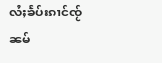လႆႈၶႅပ်းၵၢင်ၸႂ်ၼမ်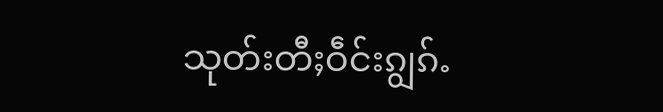သုတ်းတီႈဝဵင်းၵျွၵ်ႉ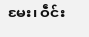မႄး၊ ဝဵင်း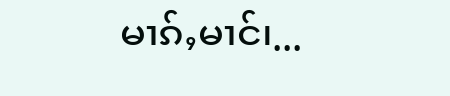မၢၵ်ႇမၢင်၊...